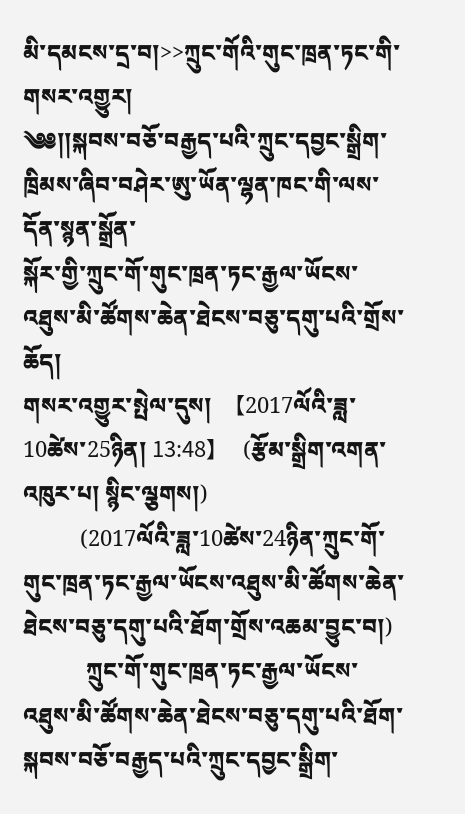མི་དམངས་དྲ་བ།>>ཀྲུང་གོའི་གུང་ཁྲན་ཏང་གི་གསར་འགྱུར།
༄༅།།སྐབས་བཅོ་བརྒྱད་པའི་ཀྲུང་དབྱང་སྒྲིག་ཁྲིམས་ཞིབ་བཤེར་ཨུ་ཡོན་ལྷན་ཁང་གི་ལས་དོན་སྙན་སྒྲོན་
སྐོར་གྱི་ཀྲུང་གོ་གུང་ཁྲན་ཏང་རྒྱལ་ཡོངས་འཐུས་མི་ཚོགས་ཆེན་ཐེངས་བཅུ་དགུ་པའི་གྲོས་ཆོད།
གསར་འགྱུར་སྤེལ་དུས།  【2017ལོའི་ཟླ་ 10ཚེས་25ཉིན། 13:48】   (རྩོམ་སྒྲིག་འགན་འཁུར་པ། སྙིང་ལྕགས།)
          (2017ལོའི་ཟླ་10ཚེས་24ཉིན་ཀྲུང་གོ་གུང་ཁྲན་ཏང་རྒྱལ་ཡོངས་འཐུས་མི་ཚོགས་ཆེན་ཐེངས་བཅུ་དགུ་པའི་ཐོག་གྲོས་འཆམ་བྱུང་བ།)
           ཀྲུང་གོ་གུང་ཁྲན་ཏང་རྒྱལ་ཡོངས་འཐུས་མི་ཚོགས་ཆེན་ཐེངས་བཅུ་དགུ་པའི་ཐོག་སྐབས་བཅོ་བརྒྱད་པའི་ཀྲུང་དབྱང་སྒྲིག་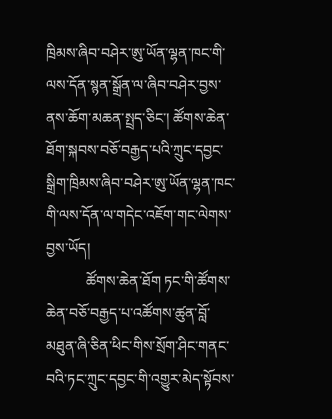ཁྲིམས་ཞིབ་བཤེར་ཨུ་ཡོན་ལྷན་ཁང་གི་ལས་དོན་སྙན་སྒྲོན་ལ་ཞིབ་བཤེར་བྱས་ནས་ཆོག་མཆན་སྤྲད་ཅིང་། ཚོགས་ཆེན་ཐོག་སྐབས་བཅོ་བརྒྱད་པའི་ཀྲུང་དབྱང་སྒྲིག་ཁྲིམས་ཞིབ་བཤེར་ཨུ་ཡོན་ལྷན་ཁང་གི་ལས་དོན་ལ་གདེང་འཇོག་གང་ལེགས་བྱས་ཡོད།
           ཚོགས་ཆེན་ཐོག ཏང་གི་ཚོགས་ཆེན་བཅོ་བརྒྱད་པ་འཚོགས་ཚུན་བློ་མཐུན་ཞི་ཅིན་ཕིང་གིས་སྲོག་ཤིང་གནང་བའི་ཏང་ཀྲུང་དབྱང་གི་འགྱུར་མེད་སྟོབས་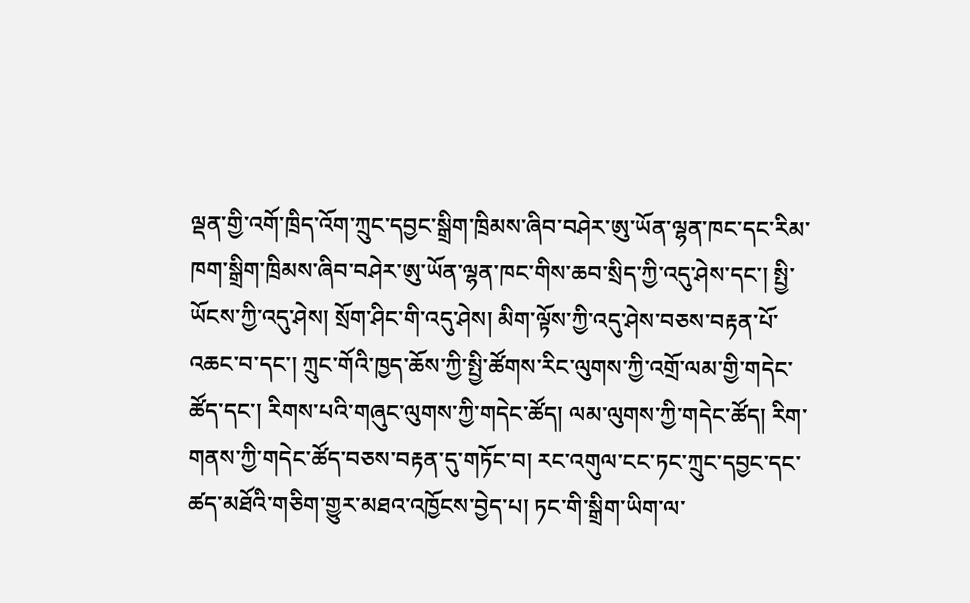ལྡན་གྱི་འགོ་ཁྲིད་འོག་ཀྲུང་དབྱང་སྒྲིག་ཁྲིམས་ཞིབ་བཤེར་ཨུ་ཡོན་ལྷན་ཁང་དང་རིམ་ཁག་སྒྲིག་ཁྲིམས་ཞིབ་བཤེར་ཨུ་ཡོན་ལྷན་ཁང་གིས་ཆབ་སྲིད་ཀྱི་འདུ་ཤེས་དང་། སྤྱི་ཡོངས་ཀྱི་འདུ་ཤེས། སྲོག་ཤིང་གི་འདུ་ཤེས། མིག་ལྟོས་ཀྱི་འདུ་ཤེས་བཅས་བརྟན་པོ་འཆང་བ་དང་། ཀྲུང་གོའི་ཁྱད་ཆོས་ཀྱི་སྤྱི་ཚོགས་རིང་ལུགས་ཀྱི་འགྲོ་ལམ་གྱི་གདེང་ཚོད་དང་། རིགས་པའི་གཞུང་ལུགས་ཀྱི་གདེང་ཚོད། ལམ་ལུགས་ཀྱི་གདེང་ཚོད། རིག་གནས་ཀྱི་གདེང་ཚོད་བཅས་བརྟན་དུ་གཏོང་བ། རང་འགུལ་ངང་ཏང་ཀྲུང་དབྱང་དང་ཚད་མཐོའི་གཅིག་གྱུར་མཐའ་འཁྱོངས་བྱེད་པ། ཏང་གི་སྒྲིག་ཡིག་ལ་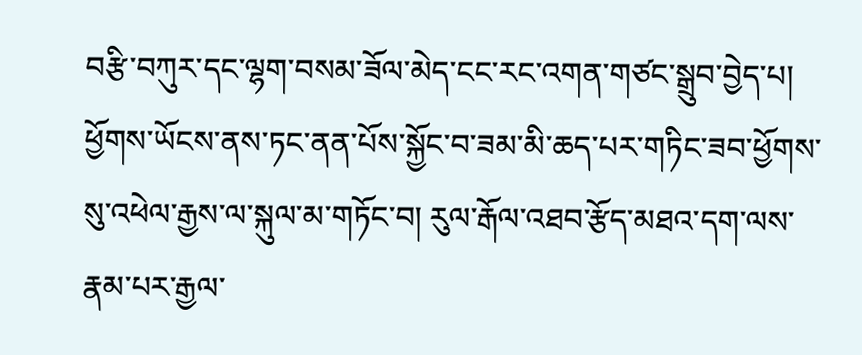བརྩི་བཀུར་དང་ལྷག་བསམ་ཟོལ་མེད་ངང་རང་འགན་གཙང་སྒྲུབ་བྱེད་པ། ཕྱོགས་ཡོངས་ནས་ཏང་ནན་པོས་སྐྱོང་བ་ཟམ་མི་ཆད་པར་གཏིང་ཟབ་ཕྱོགས་སུ་འཕེལ་རྒྱས་ལ་སྐུལ་མ་གཏོང་བ། རུལ་རྒོལ་འཐབ་རྩོད་མཐའ་དག་ལས་རྣམ་པར་རྒྱལ་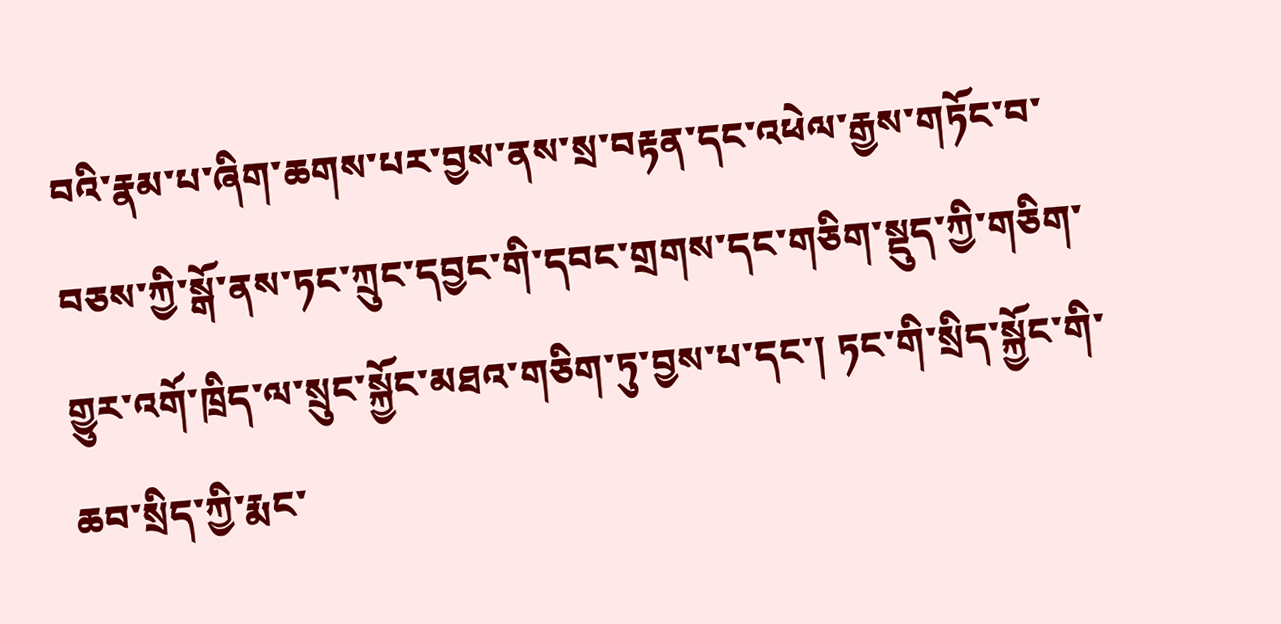བའི་རྣམ་པ་ཞིག་ཆགས་པར་བྱས་ནས་སྲ་བརྟན་དང་འཕེལ་རྒྱས་གཏོང་བ་བཅས་ཀྱི་སྒོ་ནས་ཏང་ཀྲུང་དབྱང་གི་དབང་གྲགས་དང་གཅིག་སྡུད་ཀྱི་གཅིག་གྱུར་འགོ་ཁྲིད་ལ་སྲུང་སྐྱོང་མཐའ་གཅིག་ཏུ་བྱས་པ་དང་། ཏང་གི་སྲིད་སྐྱོང་གི་ཆབ་སྲིད་ཀྱི་རྨང་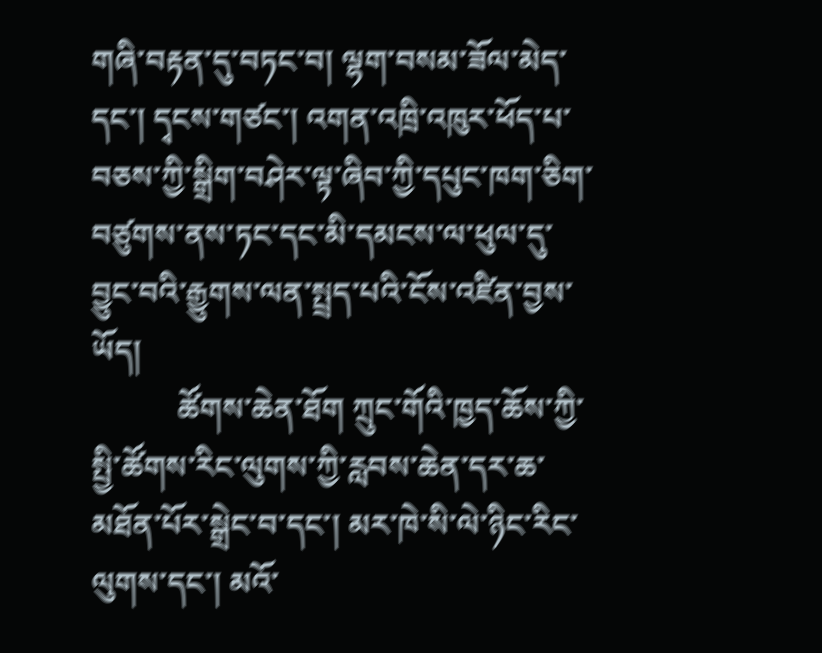གཞི་བརྟན་དུ་བཏང་བ། ལྷག་བསམ་ཟོལ་མེད་དང་། དྭངས་གཙང་། འགན་འཁྲི་འཁུར་ཕོད་པ་བཅས་ཀྱི་སྒྲིག་བཤེར་ལྟ་ཞིབ་ཀྱི་དཔུང་ཁག་ཅིག་བཙུགས་ནས་ཏང་དང་མི་དམངས་ལ་ཕུལ་དུ་བྱུང་བའི་རྒྱུགས་ལན་སྤྲད་པའི་ངོས་འཛིན་བྱས་ཡོད།
           ཚོགས་ཆེན་ཐོག ཀྲུང་གོའི་ཁྱད་ཆོས་ཀྱི་སྤྱི་ཚོགས་རིང་ལུགས་ཀྱི་རླབས་ཆེན་དར་ཆ་མཐོན་པོར་སྒྲེང་བ་དང་། མར་ཁེ་སི་ལེ་ཉིང་རིང་ལུགས་དང་། མའོ་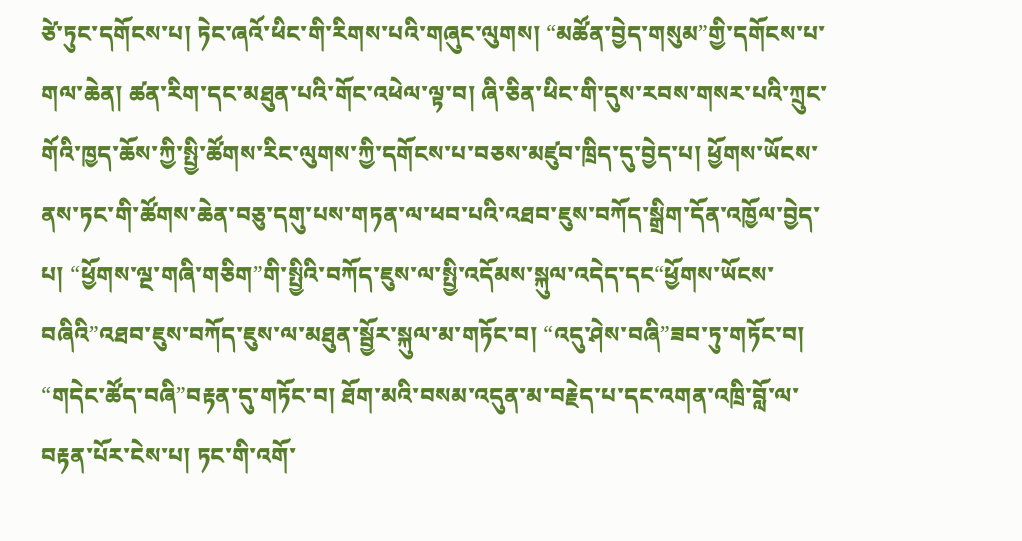ཙེ་ཏུང་དགོངས་པ། ཏེང་ཞའོ་ཕིང་གི་རིགས་པའི་གཞུང་ལུགས། “མཚོན་བྱེད་གསུམ”གྱི་དགོངས་པ་གལ་ཆེན། ཚན་རིག་དང་མཐུན་པའི་གོང་འཕེལ་ལྟ་བ། ཞི་ཅིན་ཕིང་གི་དུས་རབས་གསར་པའི་ཀྲུང་གོའི་ཁྱད་ཆོས་ཀྱི་སྤྱི་ཚོགས་རིང་ལུགས་ཀྱི་དགོངས་པ་བཅས་མཛུབ་ཁྲིད་དུ་བྱེད་པ། ཕྱོགས་ཡོངས་ནས་ཏང་གི་ཚོགས་ཆེན་བཅུ་དགུ་པས་གཏན་ལ་ཕབ་པའི་འཐབ་ཇུས་བཀོད་སྒྲིག་དོན་འཁྱོལ་བྱེད་པ། “ཕྱོགས་ལྔ་གཞི་གཅིག”གི་སྤྱིའི་བཀོད་ཇུས་ལ་སྤྱི་འདོམས་སྐུལ་འདེད་དང“ཕྱོགས་ཡོངས་བཞིའི”འཐབ་ཇུས་བཀོད་ཇུས་ལ་མཐུན་སྦྱོར་སྐུལ་མ་གཏོང་བ། “འདུ་ཤེས་བཞི”ཟབ་ཏུ་གཏོང་བ། “གདེང་ཚོད་བཞི”བརྟན་དུ་གཏོང་བ། ཐོག་མའི་བསམ་འདུན་མ་བརྗེད་པ་དང་འགན་འཁྲི་བློ་ལ་བརྟན་པོར་ངེས་པ། ཏང་གི་འགོ་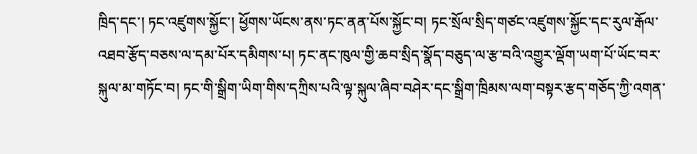ཁྲིད་དང་། ཏང་འཛུགས་སྐྱོང་། ཕྱོགས་ཡོངས་ནས་ཏང་ནན་པོས་སྐྱོང་བ། ཏང་སྲོལ་སྲིད་གཙང་འཛུགས་སྐྱོང་དང་རུལ་རྒོལ་འཐབ་རྩོད་བཅས་ལ་དམ་པོར་དམིགས་པ། ཏང་ནང་ཁུལ་གྱི་ཆབ་སྲིད་སྣོད་བཅུད་ལ་རྩ་བའི་འགྱུར་ལྡོག་ཡག་པོ་ཡོང་བར་སྐུལ་མ་གཏོང་བ། ཏང་གི་སྒྲིག་ཡིག་གིས་དཀྲིས་པའི་ལྟ་སྐུལ་ཞིབ་བཤེར་དང་སྒྲིག་ཁྲིམས་ལག་བསྟར་རྩད་གཅོད་ཀྱི་འགན་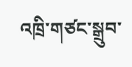འཁྲི་གཙང་སྒྲུབ་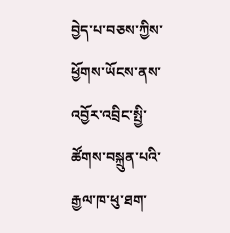བྱེད་པ་བཅས་ཀྱིས་ཕྱོགས་ཡོངས་ནས་འབྱོར་འབྲིང་སྤྱི་ཚོགས་བསྐྲུན་པའི་རྒྱལ་ཁ་ཕུ་ཐག་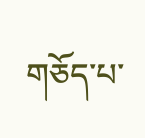གཅོད་པ་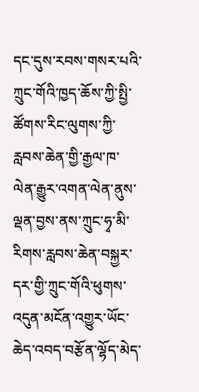དང་དུས་རབས་གསར་པའི་ཀྲུང་གོའི་ཁྱད་ཆོས་ཀྱི་སྤྱི་ཚོགས་རིང་ལུགས་ཀྱི་རླབས་ཆེན་གྱི་རྒྱལ་ཁ་ལེན་རྒྱུར་འགན་ལེན་ནུས་ལྡན་བྱས་ནས་ཀྲུང་ཧྭ་མི་རིགས་རླབས་ཆེན་བསྐྱར་དར་གྱི་ཀྲུང་གོའི་ཕུགས་འདུན་མངོན་འགྱུར་ཡོང་ཆེད་འབད་བརྩོན་ལྷོད་མེད་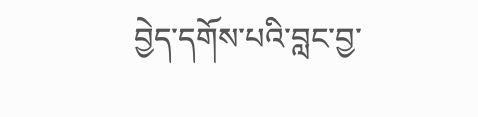བྱེད་དགོས་པའི་བླང་བྱ་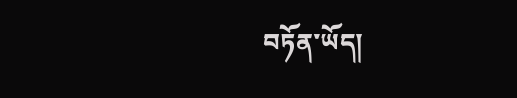བཏོན་ཡོད།